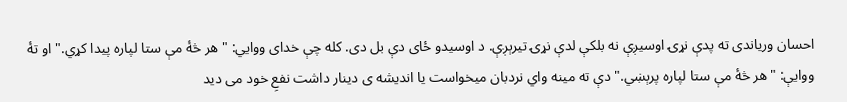احسان وریاندی ته پدې نړۍ اوسیږې نه بلکې لدې نړۍ تیرېږې. د اوسیدو ځای دې بل دی. کله چې خدای ووایي: " هر څۀ مې ستا لپاره پیدا کړي." او تۀ ووایې: "هر څۀ مې ستا لپاره پرېښي." دې ته مينه واي نردبان میخواست یا اندیشه ی دینار داشت نفعِ خود می دید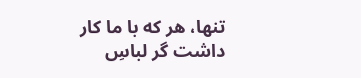تنها، هر که با ما کار داشت گر لباسِ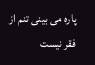پاره می بینی تنم از فقر نیست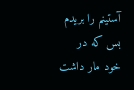آستینم را بریدم بس که در خود مار داشت